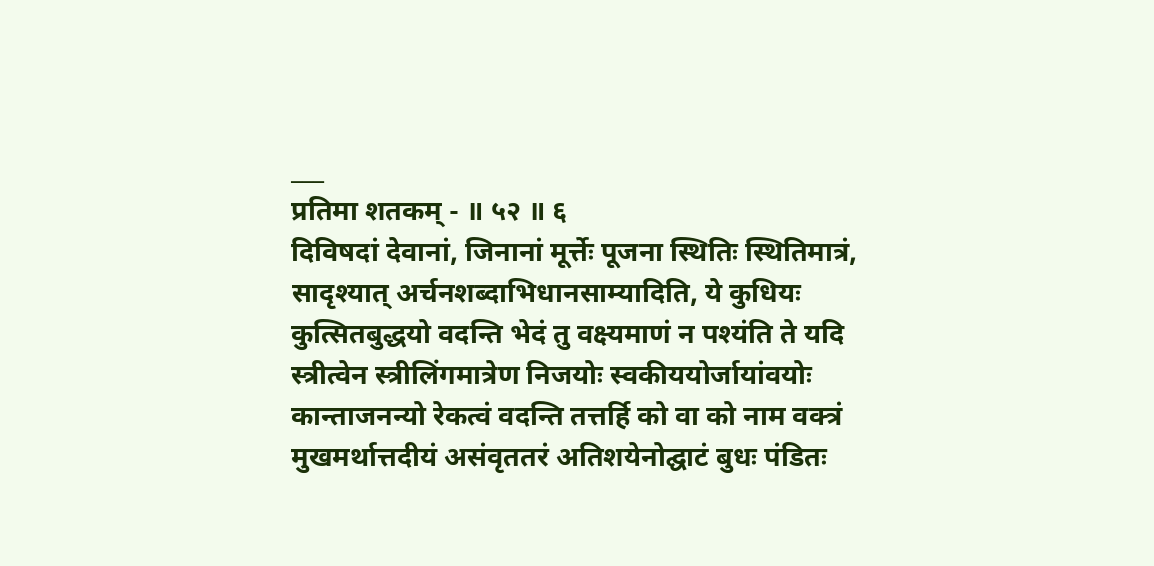___
प्रतिमा शतकम् - ॥ ५२ ॥ ६
दिविषदां देवानां, जिनानां मूर्त्तेः पूजना स्थितिः स्थितिमात्रं, सादृश्यात् अर्चनशब्दाभिधानसाम्यादिति, ये कुधियः कुत्सितबुद्धयो वदन्ति भेदं तु वक्ष्यमाणं न पश्यंति ते यदि स्त्रीत्वेन स्त्रीलिंगमात्रेण निजयोः स्वकीययोर्जायांवयोः कान्ताजनन्यो रेकत्वं वदन्ति तत्तर्हि को वा को नाम वक्त्रं मुखमर्थात्तदीयं असंवृततरं अतिशयेनोद्घाटं बुधः पंडितः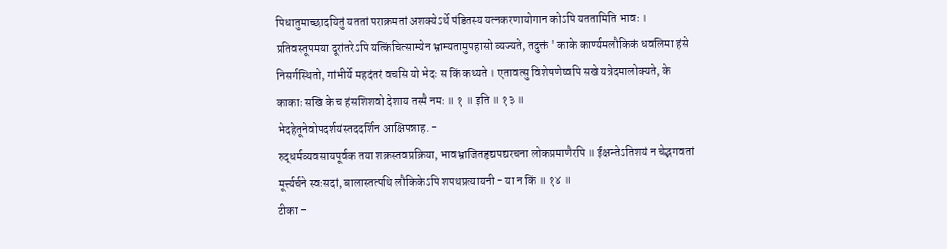पिधातुमाच्छादयितुं यततां पराक्रमतां अशक्येऽर्थे पंडितस्य यत्नकरणायोगान कोऽपि यततामिति भावः । प्रतिवस्तूपमया दूरांतरेऽपि यत्किंचित्साम्येन भ्राम्यतामुपहासो व्यज्यते, तदुक्तं ' काके कार्ण्यमलौकिकं धवलिमा हंसे निसर्गस्थितो, गांभीर्ये महदंतरं वचसि यो भेदः स किं कथ्यते । एतावत्सु विशेषणेष्वपि सखे यत्रेदमालोक्यते, के काकाः सखि के च हंसशिशवो देशाय तस्मै नमः ॥ १ ॥ इति ॥ १३ ॥
भेदहेतूनेवोपदर्शयंस्तददर्शिन आक्षिपन्नाह. -
रुद्धर्मव्यवसायपूर्वक तया शक्रस्तवप्रक्रिया, भावभ्राजितहृद्यपद्यरचना लोकप्रमाणैरपि ॥ ईक्षन्तेऽतिशयं न चेद्भगवतां मूर्त्त्यर्चने स्वःसदां, बालास्तत्पथि लौकिकेऽपि शपथप्रत्यायनी - या न किं ॥ १४ ॥
टीका –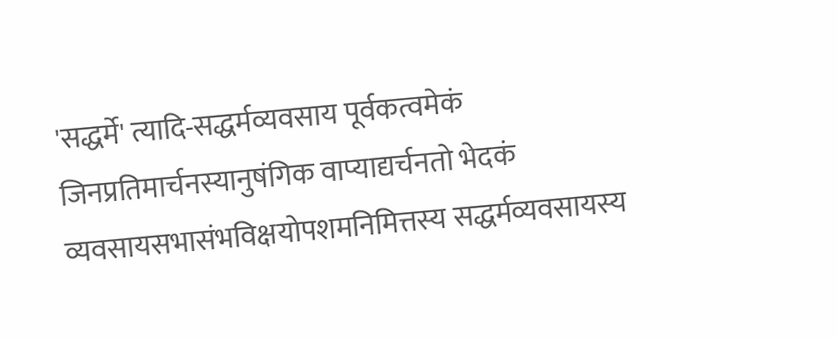'सद्धर्मे' त्यादि-सद्धर्मव्यवसाय पूर्वकत्वमेकं जिनप्रतिमार्चनस्यानुषंगिक वाप्याद्यर्चनतो भेदकं व्यवसायसभासंभविक्षयोपशमनिमित्तस्य सद्धर्मव्यवसायस्य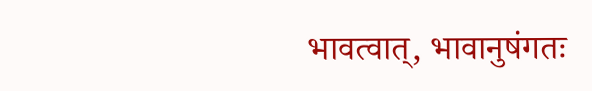भावत्वात्, भावानुषंगतः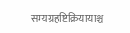सम्यग्रहष्टिक्रियायाश्च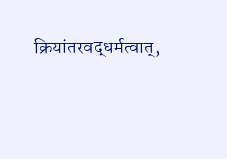क्रियांतरवद्धर्मत्वात्,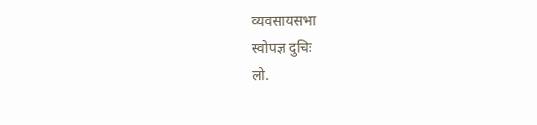व्यवसायसभा
स्वोपज्ञ दुचिः
लो.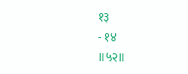१३
- १४
॥५२॥